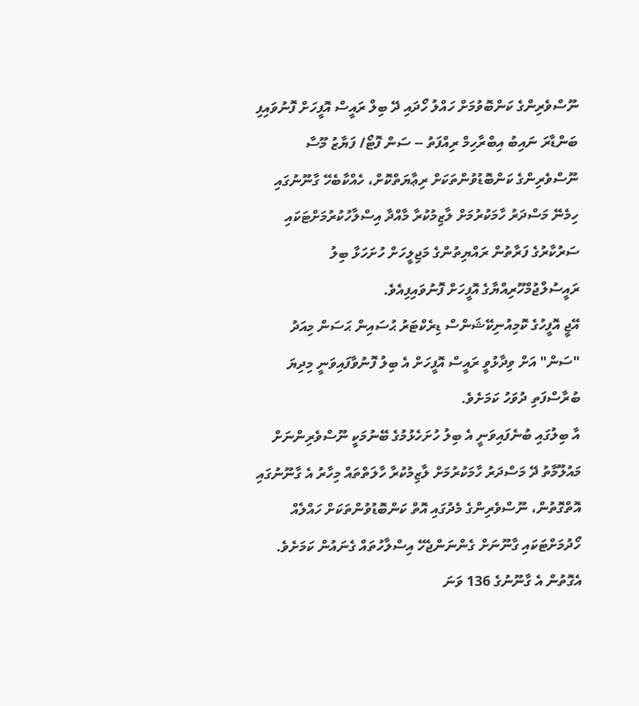ނޫސްވެރިންގެ ކަންބޮވުމަށް ހައްލު ހޯދައި ދޭ ބިލް ރައީސް އޮފީހަށް ފޮނުވައިފި
ބަންޑާރަ ނައިބު އިބްރާހިމް ރިއްފަތު -- ސަން ފޮޓޯ/ ފަޔާޒު މޫސާ
ނޫސްވެރިންގެ ކަންބޮޑުވުންތަކަށް ރިޢާޔަތްކޮށް، ހެއްކާބެހޭ ގާނޫނުގައި ހިމެނޭ މަސްދަރު ހާމަކުރުމަށް ލާޒިމުކުރާ މާއްދާ އިސްލާހުކުރުމަށްޓަކައި ސަރުކާރުގެ ފަރާތުން ރައްޔިތުންގެ މަޖިލީހަށް ހުށަހަޅާ ބިލު ރައީސުލްޖުމްހޫރިއްޔާގެ އޮފީހަށް ފޮނުވައިފިއެވެ.
އޭޖީ އޮފީހުގެ ކޮމިއުނިކޭޝަންސް ޑިރެކްޓަރު ޙުސައިން ޙަސަން މިއަދު "ސަން" އަށް ވިދާޅުވީ ރައީސް އޮފީހަށް އެ ބިލު ފޮނުވާފައިވަނީ މިދިޔަ ބުރާސްފަތި ދުވަހު ކަމަށެވެ.
އާ ބިލުގައި ބުނެފައިވަނީ އެ ބިލު ހުށަހެޅުމުގެ ބޭނުމަކީ ނޫސްވެރިންނަށް މައުލޫމާތު ދޭ މަސްދަރު ހާމަކުރުމަށް ލާޒިމުކުރާ ހާލަތްތައް މިހާރު އެ ގާނޫނުގައި އޮތްގޮތުން، ނޫސްވެރިންގެ މެދުގައި އޮތް ކަންބޮޑުވުންތަކަށް ހައްލެއް ހޯދުމަށްޓަކައި ގާނޫނަށް ގެންނަންޖެހޭ އިސްލާހުތައް ގެނައުން ކަމަށެވެ.
އެގޮތުން އެ ގާނޫނުގެ 136 ވަނަ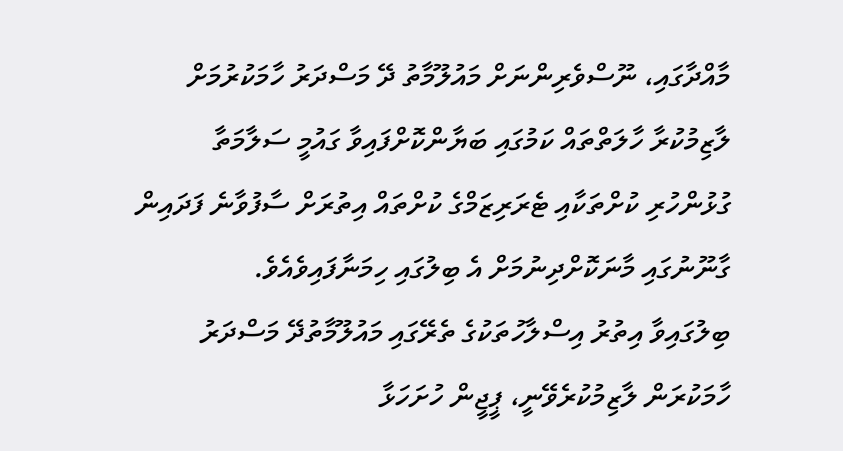މާއްދާގައި، ނޫސްވެރިންނަށް މައުލޫމާތު ދޭ މަސްދަރު ހާމަކުރުމަށް ލާޒިމުކުރާ ހާލަތްތައް ކަމުގައި ބަޔާންކޮށްފައިވާ ގައުމީ ސަލާމަތާ ގުޅުންހުރި ކުށްތަކާއި ޓެރަރިޒަމްގެ ކުށްތައް އިތުރަށް ސާފުވާނެ ފަދައިން ގާނޫނުގައި މާނަކޮށްދިނުމަށް އެ ބިލުގައި ހިމަނާފައިވެއެވެ.
ބިލުގައިވާ އިތުރު އިސްލާހުތަކުގެ ތެރޭގައި މައުލޫމާތުދޭ މަސްދަރު ހާމަކުރަން ލާޒިމުކުރެވޭނީ، ޕީޖީން ހުށަހަޅާ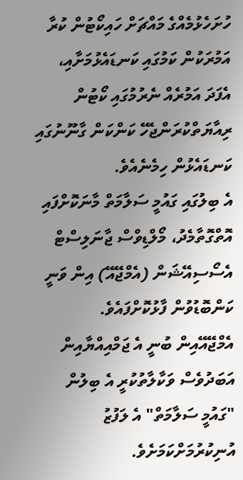ހުށަހެޅުމެއްގެ މައްޗަށް ހައިކޯޓުން ކުރާ އަމުރަކުން ކަމުގައި ކަނޑައެޅުމަށާއި، އެފަދަ އަމުރެއް ނެރުމުގައި ކޯޓުން ރިއާޔަތްކުރަންޖެހޭ ކަންކަން ގާނޫނުގައި ކަނޑައެޅުން ހިމެނެއެވެ.
އެ ބިލުގައި ގައުމީ ސަލާމަތް މާނަކޮށްފައި އޮތްގޮތާމެދު، މޯލްޑިވްސް ޖާނަލިސްޓް އެސޯސިއޭޝަން (އެމްޖޭއޭ) އިން ވަނީ ކަންބޮޑުވުން ފާޅުކޮށްފައެވެ.
އެމްޖޭއޭއިން ބުނީ އެ ޖަމްއިއްޔާއިން އަބަދުވެސް ވަކާލާތުކުރީ އެ ބިލުން "ގައުމީ ސަލާމަތް" އެ ލަފުޒު އުނިކުރުމަށްކަމަށެވެ.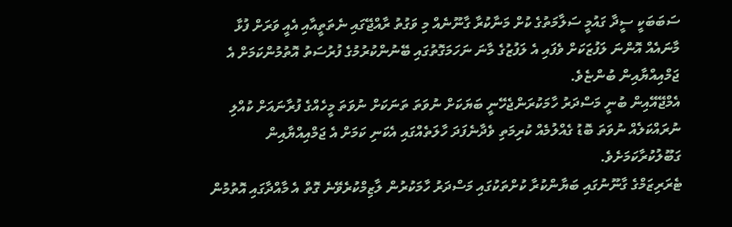ސަބަބަކީ ސީދާ ގައުމީ ސަލާމަތުގެ ކުށް މަނާކުރާ ގާނޫނެއް މި ވަގުތު ރާއްޖޭގައި ނެތަތީއާއި އެއީ ވަރަށް ފުޅާ މާނައެއް އޮންނަ ލަފުޒަކަށް ވެފައި އެ ލަފުޒުގެ މާނަ ނަހަމަގޮތުގައި ބޭނުންކުރުމުގެ ފުރުސަތު އޮތުމުންކަމަށް އެ ޖަމްއިއްޔާއިން ބުންޏެވެ.
އެމްޖޭއޭއިން ބުނީ މަސްދަރު ހާމަކުރަންޖެހޭނީ ބަޔަކަށް ނުވަތަ ތަނަކަށް ނުވަތަ މީހެއްގެ ފުރާނައަށް ކުއްލި ނުރައްކަލެއް ނުވަތަ ބޮޑު ގެއްލުމެއް ކުރިމަތި ވެދާނެފަދަ ހާލަތެއްގައި އެކަނި ކަމަށް އެ ޖަމްއިއްޔާއިން ގަބޫލުކުރާކަމަށެވެ.
ޓެރަރިޒަމްގެ ގާނޫނުގައި ބަޔާންކުރާ ކުށްތަކުގައި މަސްދަރު ހާމަކުރުން ލާޒިމްކުރެވޭނެ ގޮތް އެ މާއްދާގައި އޮތުމުން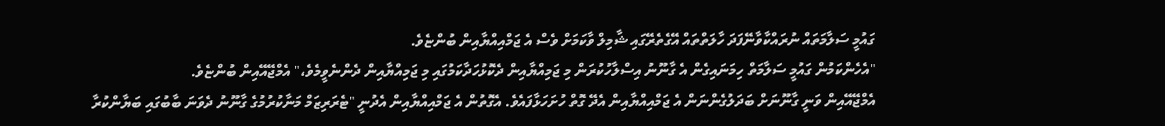ގައުމީ ސަލާމަތައް ނުރައްކާވާނޭފަދަ ހާލަތްތައް އޭގެތެރޭގައި ޝާމިލް ވާކަމަށް ވެސް އެ ޖަމްއިއްޔާއިން ބުންޏެވެ.
"އެހެންކަމުން ގައުމީ ސަލާމަތް ހިމަނައިގެން އެ ގާނޫނު އިސްލާހުކުރަން މި ޖަމިއްޔާއިން ދެކޮޅުހަދާކަމުގައި މި ޖަމިއްޔާއިން ދެންނެވީމެވެ،" އެމްޖޭއޭއިން ބުންޏެވެ.
އެމްޖޭއޭއިން ވަނީ ގާނޫނަށް ބަދަލުގެންނަން އެ ޖަމްއިއްޔާއިން އެދޭ ގޮތް ހުށަހަޅާފައެވެ. އެގޮތުން އެ ޖަމްއިއްޔާއިން އެދުނީ "ޓެރަރިޒަމް މަނާކުރުމުގެ ގާނޫނު ދެވަނަ ބާބުގައި ބަޔާންކުރާ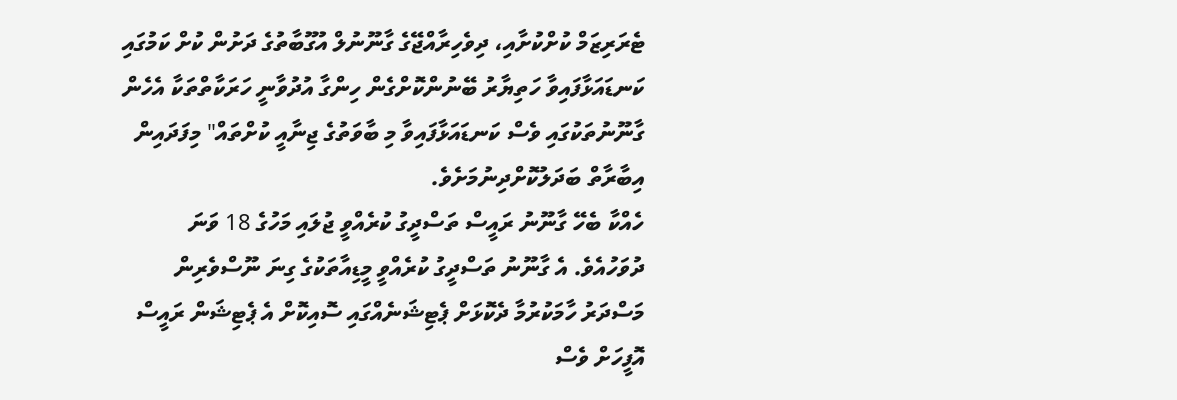ޓެރަރިޒަމް ކުށްކުށާއި، ދިވެހިރާއްޖޭގެ ގާނޫނުލް އުގޫބާތުގެ ދަށުން ކުށް ކަމުގައި ކަނޑައަޅާފައިވާ ހަތިޔާރު ބޭނުންކޮށްގެން ހިންގާ އުދުވާނީ ހަރަކާތްތަކާ އެހެން ގާނޫނުތަކުގައި ވެސް ކަނޑައަޅާފައިވާ މި ބާވަތުގެ ޖިނާއީ ކުށްތައް" މިފަދައިން އިބާރާތް ބަދަލުކޮށްދިނުމަށެވެ.
ހެއްކާ ބެހޭ ގާނޫނު ރައީސް ތަސްދީގު ކުރެއްވީ ޖުލައި މަހުގެ 18 ވަނަ ދުވަހުއެވެ. އެ ގާނޫނު ތަސްދީގު ކުރެއްވީ މީޑިއާތަކުގެ ގިނަ ނޫސްވެރިން މަސްދަރު ހާމަކުރުމާ ދެކޮޅަށް ޕެޓިޝަނެއްގައި ސޮއިކޮށް އެ ޕެޓިޝަން ރައީސް އޮފީހަށް ވެސް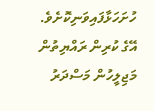ހުށަހަޅާފައިވަނިކޮށެވެ.
އޭގެ ކުރިން ރައްޔިތުން މަޖިލީހުން މަސްދަރު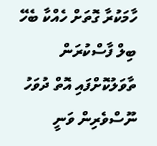ހާމަކުރާ ގޮތަށް ހެއްކާ ބެހޭ ބިލް ފާސްކުރަން ތާވަލުކޮށްފައި އޮތް ދުވަހު ނޫސްވެރިން ވަނީ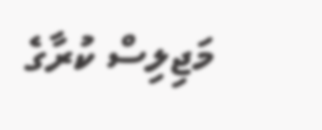މަޖިލިސް ކުރާގެ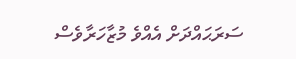ސަރަޙައްދަށް އެއްވެ މުޒާހަރާވެސް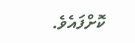ކޮށްފައެވެ.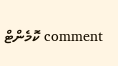comment ކޮމެންޓް